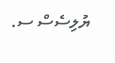ޔުލިސެސް ސ.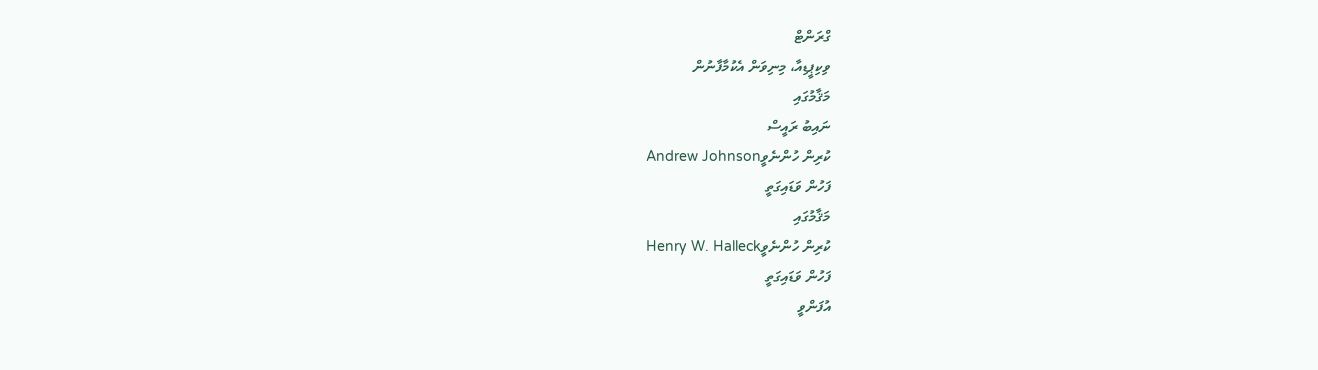ގްރަންޓް
ވިކިޕީޑިއާ، މިނިވަން އެކުމާފާނުން
މަޤާމުގައި
ނައިބު ރައީސް
ކުރިން ހުންނެވީAndrew Johnson
ފަހުން ވަޑައިގަތީ
މަޤާމުގައި
ކުރިން ހުންނެވީHenry W. Halleck
ފަހުން ވަޑައިގަތީ
އުފަންވީ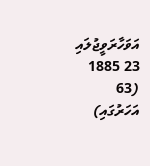އަވަހާރަވީޖުލައި 23 1885 (63 އަހަރުގައި)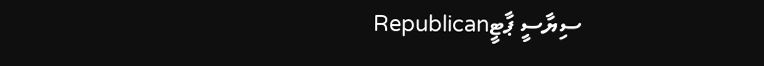ސިޔާސީ ޕާޓީRepublican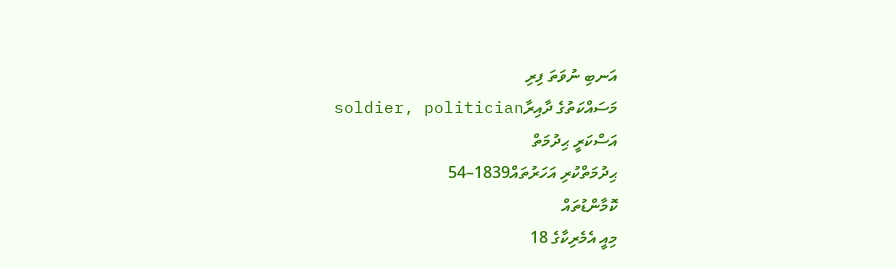އަނބި ނުވަތަ ފިރި
މަސައްކަތުގެ ދާއިރާsoldier, politician
އަސްކަރީ ޙިދުމަތް
ޙިދުމަތްކުރި އަހަރުތައް1839–54
ކޮމާންޑުތައް
މިއީ އެމެރިކާގެ 18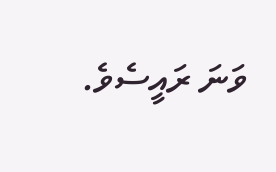ވަނަ ރައީސެވެ.